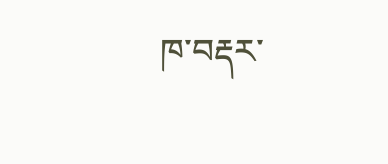ཁ་བརྡར་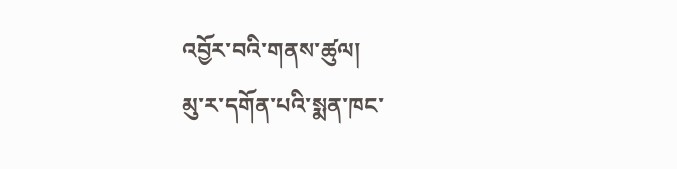འབྱོར་བའི་གནས་ཚུལ།
མུ་ར་དགོན་པའི་སྨན་ཁང་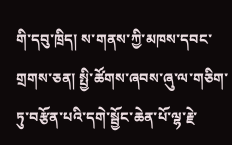གི་དབུ་ཁྲིད། ས་གནས་ཀྱི་མཁས་དབང་གྲགས་ཅན། སྤྱི་ཚོགས་ཞབས་ཞུ་ལ་གཅིག་ཏུ་བརྩོན་པའི་དགེ་སྦྱོང་ཆེན་པོ་ལྷ་རྗེ་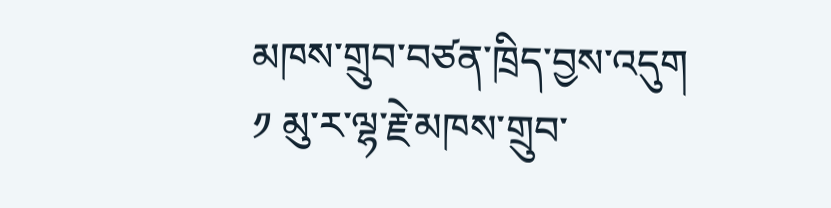མཁས་གྲུབ་བཙན་ཁྲིད་བྱས་འདུག
༡ མུ་ར་ལྷ་རྗེ་མཁས་གྲུབ་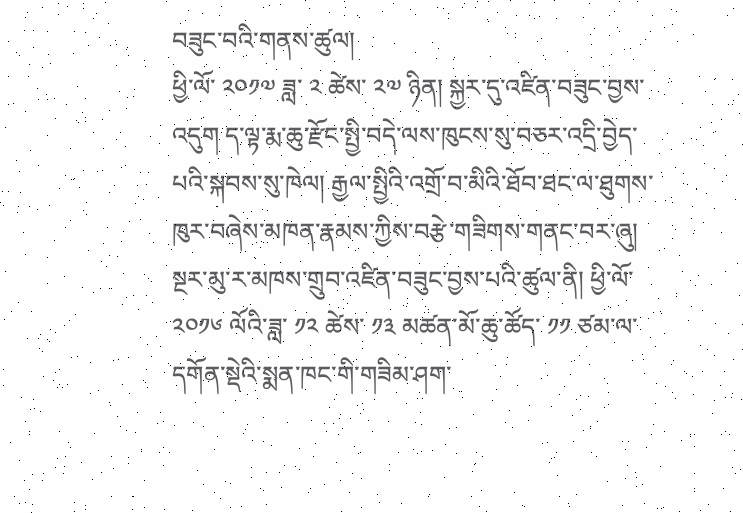བཟུང་བའི་གནས་ཚུལ།
ཕྱི་ལོ་ ༢༠༡༧ ཟླ་ ༢ ཚེས་ ༢༧ ཉིན། སྐྱར་དུ་འཛིན་བཟུང་བྱས་འདུག ད་ལྟ་རྨ་ཆུ་རྫོང་སྤྱི་བདེ་ལས་ཁུངས་སུ་བཅར་འདྲི་བྱེད་པའི་སྐབས་སུ་ཁེལ། རྒྱལ་སྤྱིའི་འགྲོ་བ་མིའི་ཐོབ་ཐང་ལ་ཐུགས་ཁུར་བཞེས་མཁན་རྣམས་ཀྱིས་བརྩེ་གཟིགས་གནང་བར་ཞུ།
སྔར་མུ་ར་མཁས་གྲུབ་འཛིན་བཟུང་བྱས་པའི་ཚུལ་ནི། ཕྱི་ལོ་ ༢༠༡༦ ལོའི་ཟླ་ ༡༢ ཚེས་ ༡༣ མཚན་མོ་ཆུ་ཚོད་ ༡༡ ཙམ་ལ་དགོན་སྡེའི་སྨན་ཁང་གི་གཟིམ་ཤག་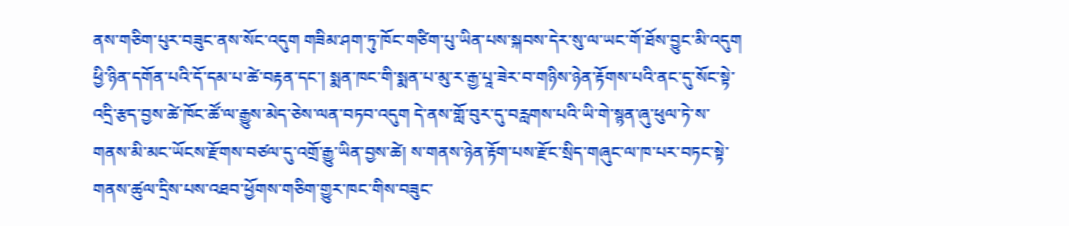ནས་གཅིག་པུར་བཟུང་ནས་སོང་འདུག གཟིམ་ཤག་ཏུ་ཁོང་གཙིག་པུ་ཡིན་པས་སྐབས་དེར་སུ་ལ་ཡང་གོ་ཐོས་བྱུང་མི་འདུག ཕྱི་ཉིན་དགོན་པའི་དོ་དམ་པ་ཚེ་བརྟན་དང་། སྨན་ཁང་གི་སྨན་པ་མུ་ར་རྒྱ་པཱ་ཟེར་བ་གཉིས་ཉེན་རྟོགས་པའི་ནང་དུ་སོང་སྟེ་འདྲི་རྩད་བྱས་ཚེ་ཁོང་ཚོ་ལ་རྒྱུས་མེད་ཅེས་ལན་བཏབ་འདུག དེ་ནས་གློ་བུར་དུ་བརླགས་པའི་ཡི་གེ་སྙན་ཞུ་ཕུལ་ཏེ་ས་གནས་མི་མང་ཡོངས་རྫོགས་བཙལ་དུ་འགྲོ་རྒྱུ་ཡིན་བྱས་ཚེ། ས་གནས་ཉེན་རྟོག་པས་རྫོང་སྲིད་གཞུང་ལ་ཁ་པར་བཏང་སྟེ་གནས་ཚུལ་དྲིས་པས་འཐབ་ཕྱོགས་གཅིག་གྱུར་ཁང་གིས་བཟུང་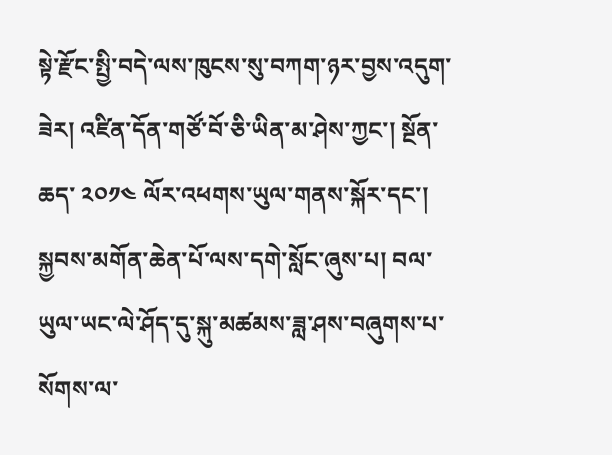སྟེ་རྫོང་སྤྱི་བདེ་ལས་ཁུངས་སུ་བཀག་ཉར་བྱས་འདུག་ཟེར། འཛིན་དོན་གཙོ་བོ་ཅི་ཡིན་མ་ཤེས་ཀྱང་། སྔོན་ཆད་ ༢༠༡༤ ལོར་འཕགས་ཡུལ་གནས་སྐོར་དང་། སྐྱབས་མགོན་ཆེན་པོ་ལས་དགེ་སློང་ཞུས་པ། བལ་ཡུལ་ཡང་ལེ་ཤོད་དུ་སྐུ་མཚམས་ཟླ་ཤས་བཞུགས་པ་སོགས་ལ་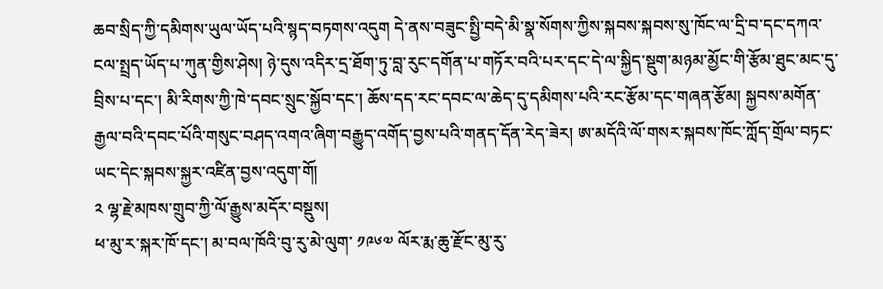ཆབ་སྲིད་ཀྱི་དམིགས་ཡུལ་ཡོད་པའི་སྙད་བཏགས་འདུག དེ་ནས་བཟུང་སྤྱི་བདེ་མི་སྣ་སོགས་ཀྱིས་སྐབས་སྐབས་སུ་ཁོང་ལ་དྲི་བ་དང་དཀའ་ངལ་སྤྲད་ཡོད་པ་ཀུན་གྱིས་ཤེས། ཉེ་དུས་འདིར་དྲ་ཐོག་ཏུ་བླ་རུང་དགོན་པ་གཏོར་བའི་པར་དང་དེ་ལ་སྐྱིད་སྡུག་མཉམ་མྱོང་གི་རྩོམ་ཐུང་མང་དུ་བྲིས་པ་དང་། མི་རིགས་ཀྱི་ཁེ་དབང་སྲུང་སྐྱོབ་དང་། ཆོས་དད་རང་དབང་ལ་ཆེད་དུ་དམིགས་པའི་རང་རྩོམ་དང་གཞན་རྩོམ། སྐྱབས་མགོན་རྒྱལ་བའི་དབང་པོའི་གསུང་བཤད་འགའ་ཞིག་བརྒྱུད་འགོད་བྱས་པའི་གནད་དོན་རེད་ཟེར། ཨ་མདོའི་ལོ་གསར་སྐབས་ཁོང་ཀློད་གྲོལ་བཏང་ཡང་དེང་སྐབས་སྐྱར་འཛིན་བྱས་འདུག་གོ།
༢ ལྷ་རྗེ་མཁས་གྲུབ་ཀྱི་ལོ་རྒྱུས་མདོར་བསྡུས།
ཕ་མུ་ར་སྐར་ཁོ་དང་། མ་བལ་ཁོའི་བུ་རུ་མེ་ལུག་ ༡༩༦༧ ལོར་རྨ་ཆུ་རྫོང་མུ་རུ་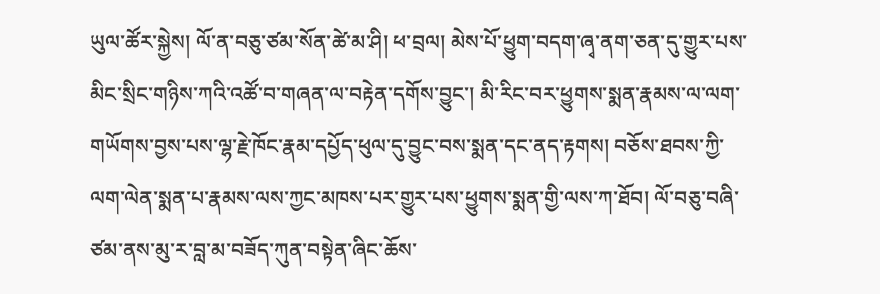ཡུལ་ཚོར་སྐྱེས། ལོ་ན་བཅུ་ཙམ་སོན་ཚེ་མ་ཤི། ཕ་བྲལ། མེས་པོ་ཕྱུག་བདག་ཞྭ་ནག་ཅན་དུ་གྱུར་པས་མིང་སྲིང་གཉིས་ཀའི་འཚོ་བ་གཞན་ལ་བརྟེན་དགོས་བྱུང་། མི་རིང་བར་ཕྱུགས་སྨན་རྣམས་ལ་ལག་གཡོགས་བྱས་པས་ལྷ་རྗེ་ཁོང་རྣམ་དཔྱོད་ཕུལ་དུ་བྱུང་བས་སྨན་དང་ནད་རྟགས། བཅོས་ཐབས་ཀྱི་ལག་ལེན་སྨན་པ་རྣམས་ལས་ཀྱང་མཁས་པར་གྱུར་པས་ཕྱུགས་སྨན་གྱི་ལས་ཀ་ཐོབ། ལོ་བཅུ་བཞི་ཙམ་ནས་མུ་ར་བླ་མ་བཟོད་ཀུན་བསྟེན་ཞིང་ཆོས་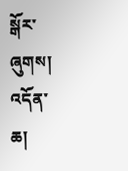སྒོར་ཞུགས། འདོན་ཆ།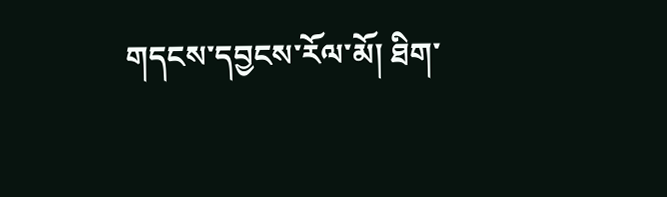གདངས་དབྱངས་རོལ་མོ། ཐིག་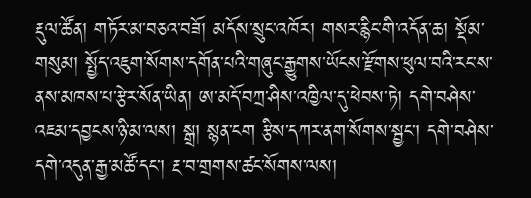རྡུལ་ཚོན། གཏོར་མ་བཅའ་བཟོ། མདོས་སྲུང་འཁོར། གསར་རྙིང་གི་འདོན་ཆ། སྡོམ་གསུམ། སྤྱོད་འཇུག་སོགས་དགོན་པའི་གཞུང་རྒྱུགས་ཡོངས་རྫོགས་ཕུལ་བའི་རང་ས་ནས་མཁས་པ་རྩེར་སོན་ཡིན། ཨ་མདོ་བཀྲ་ཤིས་འཁྱིལ་དུ་ཕེབས་ཏེ། དགེ་བཤེས་འཇམ་དབྱངས་ཉི་མ་ལས། སྒྲ། སྙན་ངག རྩིས་དཀར་ནག་སོགས་སྦྱང་། དགེ་བཤེས་དགེ་འདུན་རྒྱ་མཚོ་དང་། རྔ་བ་གྲགས་ཚང་སོགས་ལས།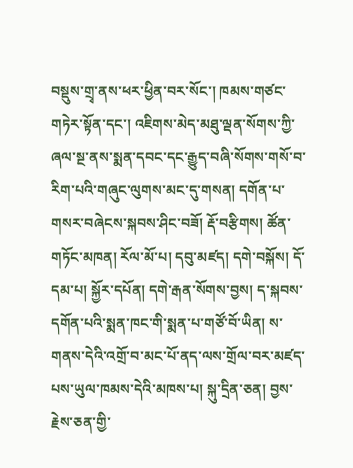བསྡུས་གྲྭ་ནས་ཕར་ཕྱིན་བར་སོང་། ཁམས་གཙང་གཏེར་སྟོན་དང་། འཇིགས་མེད་མཐུ་ལྡན་སོགས་ཀྱི་ཞལ་སྔ་ནས་སྨན་དབང་དང་རྒྱུད་བཞི་སོགས་གསོ་བ་རིག་པའི་གཞུང་ལུགས་མང་དུ་གསན། དགོན་པ་གསར་བཞེངས་སྐབས་ཤིང་བཟོ། རྡོ་བརྩིགས། ཚོན་གཏོང་མཁན། རོལ་མོ་པ། དབུ་མཛད། དགེ་བསྐོས། དོ་དམ་པ། སྐྱོར་དཔོན། དགེ་རྒན་སོགས་བྱས། ད་སྐབས་དགོན་པའི་སྨན་ཁང་གི་སྨན་པ་གཙོ་བོ་ཡིན། ས་གནས་དེའི་འགྲོ་བ་མང་པོ་ནད་ལས་གྲོལ་བར་མཛད་པས་ཡུལ་ཁམས་དེའི་མཁས་པ། སྐུ་དྲིན་ཅན། བྱས་རྗེས་ཅན་གྱི་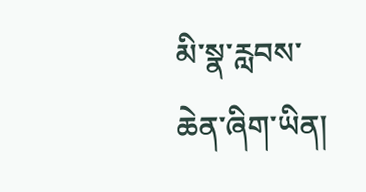མི་སྣ་རླབས་ཆེན་ཞིག་ཡིན།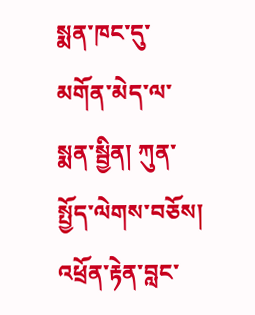སྨན་ཁང་དུ་མགོན་མེད་ལ་སྨན་སྦྱིན། ཀུན་སྤྱོད་ལེགས་བཅོས། འཕྲོན་རྟེན་བླང་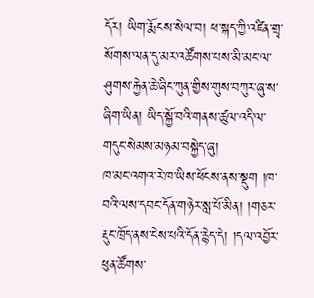དོར། ཡིག་རྨོངས་སེལ་བ། ཕ་སྐད་ཀྱི་འཛིན་གྲྭ་སོགས་ལན་དུ་མར་འཚོགས་པས་མི་མང་ལ་ཤུགས་རྐྱེན་ཆེ་ཞིང་ཀུན་གྱིས་གུས་བཀུར་ཞུ་ས་ཞིག་ཡིན། ཡིད་སྐྱོ་བའི་གནས་ཚུལ་འདི་ལ་གདུང་སེམས་མཉམ་བསྐྱེད་ཞུ།
ཁ་མང་འགའ་རེ་ཁ་ཡིས་ཕོངས་ནས་སྡུག །ཁ་བའི་ལས་དབང་དོན་གཉེར་སླ་པོ་མིན། །གཅར་རྡུང་ཁྲོད་ནས་ངེས་པའི་དོན་རྙེད་དེ། །དལ་འབྱོར་ཕུན་ཚོགས་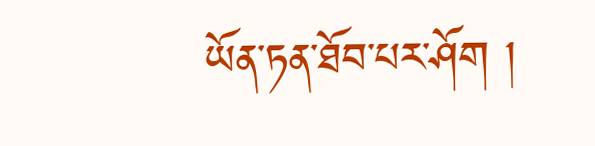ཡོན་ཏན་ཐོབ་པར་ཤོག །